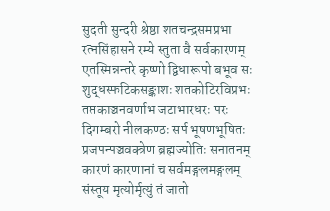सुदती सुन्दरी श्रेष्ठा शतचन्द्रसमप्रभा
रत्नसिंहासने रम्ये स्तुता वै सर्वकारणम्
एतस्मिन्नन्तरे कृष्णो द्विधारूपो बभूव सः
शुद्धस्फटिकसङ्काशः शतकोटिरविप्रभः
तप्तकाञ्चनवर्णाभ जटाभारधरः परः
दिगम्बरो नीलकण्ठः सर्प भूषणभूषितः
प्रजपन्पञ्चवक्त्रेण ब्रह्मज्योतिः सनातनम्
कारणं कारणानां च सर्वमङ्गलमङ्गलम्
संस्तूय मृत्योर्मृत्युं तं जातो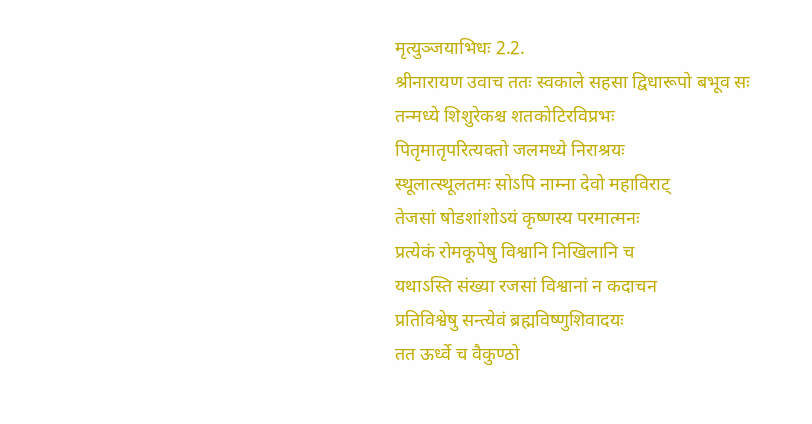मृत्युञ्जयाभिधः 2.2.
श्रीनारायण उवाच ततः स्वकाले सहसा द्विधारूपो बभूव सः
तन्मध्ये शिशुरेकश्च शतकोटिरविप्रभः
पितृमातृपरित्यक्तो जलमध्ये निराश्रयः
स्थूलात्स्थूलतमः सोऽपि नाम्ना देवो महाविराट्
तेजसां षोडशांशोऽयं कृष्णस्य परमात्मनः
प्रत्येकं रोमकूपेषु विश्वानि निखिलानि च
यथाऽस्ति संख्या रजसां विश्वानां न कदाचन
प्रतिविश्वेषु सन्त्येवं ब्रह्मविष्णुशिवादयः
तत ऊर्ध्वे च वैकुण्ठो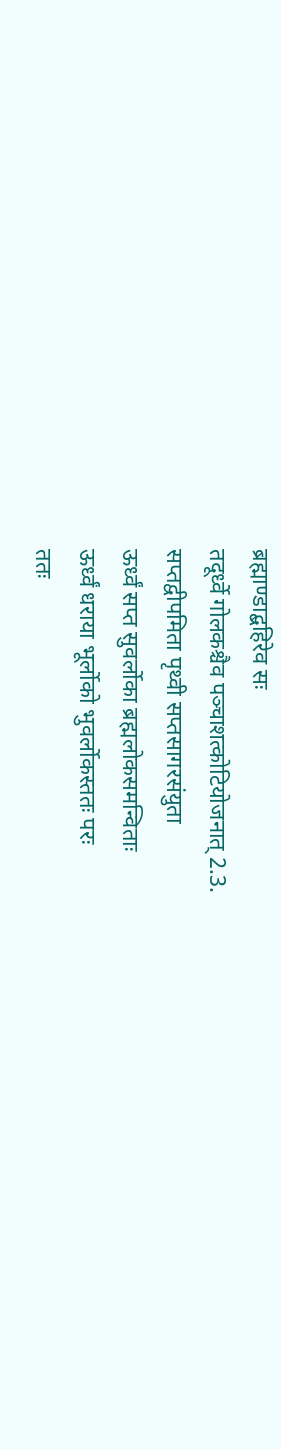ब्रह्माण्डाद्बहिरेव सः
तदूर्ध्वे गोलकश्चैव पञ्चाशत्कोटियोजनात् 2.3.
सप्तद्वीपमिता पृथ्वी सप्तसागरसंयुता
ऊर्ध्वं सप्त सुवर्लोका ब्रह्मलोकसमन्विताः
ऊर्ध्वं धराया भूर्लोको भुवर्लोकस्ततः परः
ततः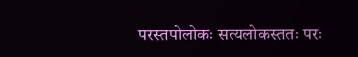परस्तपोलोकः सत्यलोकस्ततः परः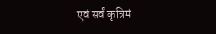एवं सर्वं कृत्रिमं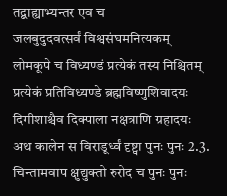तद्बाह्याभ्यन्तर एव च
जलबुदुदवत्सर्वं विश्वसंघमनित्यकम्
लोमकूपे च विध्यण्डं प्रत्येकं तस्य निश्चितम्
प्रत्येकं प्रतिविध्यण्डे ब्रह्मविष्णुशिवादयः
दिगीशाश्चैव दिक्पाला नक्षत्राणि ग्रहादयः
अथ कालेन स विराडूर्ध्वं दृष्ट्वा पुनः पुनः 2.3.
चिन्तामवाप क्षुद्युक्तो रुरोद च पुनः पुनः